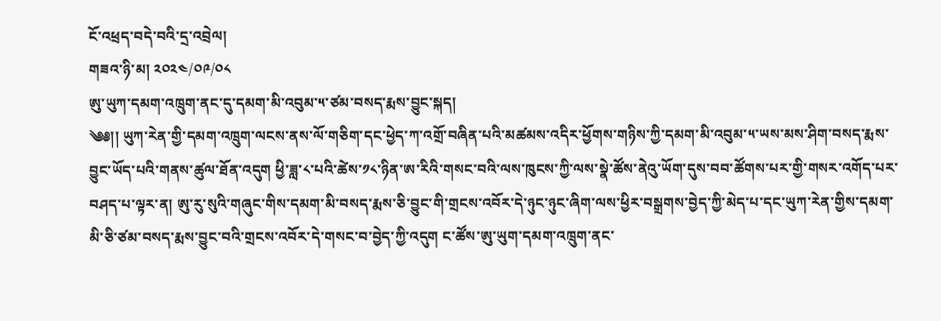ངོ་འཕྲད་བདེ་བའི་དྲ་འབྲེལ།
གཟའ་ཉི་མ། ༢༠༢༤/༠༩/༠༨
ཨུ་ཡུཀ་དམག་འཁྲུག་ནང་དུ་དམག་མི་འབུམ་༥་ཙམ་བསད་རྨས་བྱུང་སྐད།
༄༅།། ཡུཀ་རེན་གྱི་དམག་འཁྲུག་ལངས་ནས་ལོ་གཅིག་དང་ཕྱེད་ཀ་འགྲོ་བཞིན་པའི་མཚམས་འདིར་ཕྱོགས་གཉིས་ཀྱི་དམག་མི་འབུམ་༥་ཡས་མས་ཤིག་བསད་རྨས་བྱུང་ཡོད་པའི་གནས་ཚུལ་ཐོན་འདུག ཕྱི་ཟླ་༨་པའི་ཚེས་༡༨་ཉིན་ཨ་རིའི་གསང་བའི་ལས་ཁུངས་ཀྱི་ལས་སྣེ་ཚོས་ནེའུ་ཡོག་དུས་བབ་ཚོགས་པར་གྱི་གསར་འགོད་པར་བཤད་པ་ལྟར་ན། ཨུ་རུ་སུའི་གཞུང་གིས་དམག་མི་བསད་རྨས་ཅི་བྱུང་གི་གྲངས་འབོར་དེ་ཉུང་ཉུང་ཞིག་ལས་ཕྱིར་བསྒྲགས་བྱེད་ཀྱི་མེད་པ་དང་ཡུཀ་རེན་གྱིས་དམག་མི་ཅི་ཙམ་བསད་རྨས་བྱུང་བའི་གྲངས་འབོར་དེ་གསང་བ་བྱེད་ཀྱི་འདུག ང་ཚོས་ཨུ་ཡུག་དམག་འཁྲུག་ནང་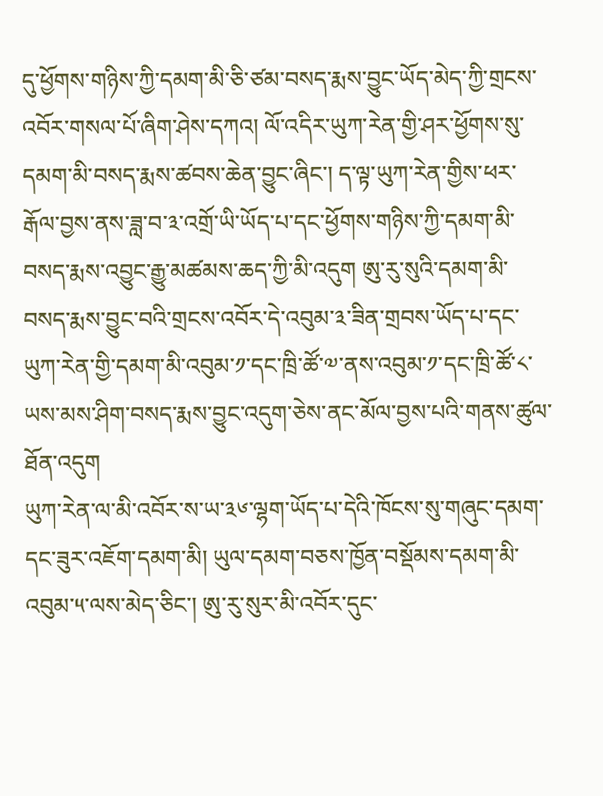དུ་ཕྱོགས་གཉིས་ཀྱི་དམག་མི་ཅི་ཙམ་བསད་རྨས་བྱུང་ཡོད་མེད་ཀྱི་གྲངས་འབོར་གསལ་པོ་ཞིག་ཤེས་དཀའ། ལོ་འདིར་ཡུཀ་རེན་གྱི་ཤར་ཕྱོགས་སུ་དམག་མི་བསད་རྨས་ཚབས་ཆེན་བྱུང་ཞིང་། ད་ལྟ་ཡུཀ་རེན་གྱིས་ཕར་རྒོལ་བྱས་ནས་ཟླ་བ་༣་འགྲོ་ཡི་ཡོད་པ་དང་ཕྱོགས་གཉིས་ཀྱི་དམག་མི་བསད་རྨས་འབྱུང་རྒྱུ་མཚམས་ཆད་ཀྱི་མི་འདུག ཨུ་རུ་སུའི་དམག་མི་བསད་རྨས་བྱུང་བའི་གྲངས་འབོར་དེ་འབུམ་༣་ཟིན་གྲབས་ཡོད་པ་དང་ཡུཀ་རེན་གྱི་དམག་མི་འབུམ་༡་དང་ཁྲི་ཚོ་༧་ནས་འབུམ་༡་དང་ཁྲི་ཚོ་༨་ཡས་མས་ཤིག་བསད་རྨས་བྱུང་འདུག་ཅེས་ནང་མོལ་བྱས་པའི་གནས་ཚུལ་ཐོན་འདུག
ཡུཀ་རེན་ལ་མི་འབོར་ས་ཡ་༣༦་ལྷག་ཡོད་པ་དེའི་ཁོངས་སུ་གཞུང་དམག་དང་ཟུར་འཇོག་དམག་མི། ཡུལ་དམག་བཅས་ཁྱོན་བསྡོམས་དམག་མི་འབུམ་༥་ལས་མེད་ཅིང་། ཨུ་རུ་སུར་མི་འབོར་དུང་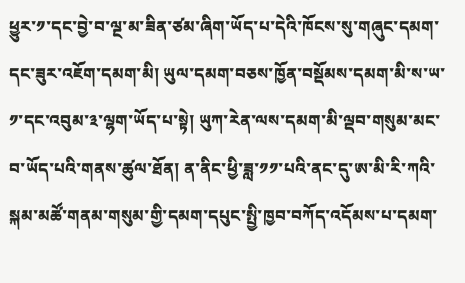ཕྱུར་༡་དང་བྱེ་བ་ལྔ་མ་ཟིན་ཙམ་ཞིག་ཡོད་པ་དེའི་ཁོངས་སུ་གཞུང་དམག་དང་ཟུར་འཇོག་དམག་མི། ཡུལ་དམག་བཅས་ཁྱོན་བསྡོམས་དམག་མི་ས་ཡ་༡་དང་འབུམ་༣་ལྷག་ཡོད་པ་སྟེ། ཡུཀ་རེན་ལས་དམག་མི་ལྡབ་གསུམ་མང་བ་ཡོད་པའི་གནས་ཚུལ་ཐོན། ན་ནིང་ཕྱི་ཟླ་༡༡་པའི་ནང་དུ་ཨ་མི་རི་ཀའི་སྐམ་མཚོ་གནམ་གསུམ་གྱི་དམག་དཔུང་སྤྱི་ཁྱབ་བཀོད་འདོམས་པ་དམག་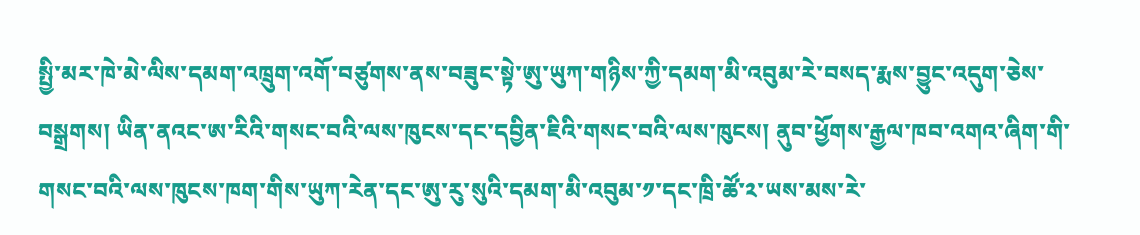སྤྱི་མར་ཁེ་མེ་ལིས་དམག་འཁྲུག་འགོ་བཙུགས་ནས་བཟུང་སྟེ་ཨུ་ཡུཀ་གཉིས་ཀྱི་དམག་མི་འབུམ་རེ་བསད་རྨས་བྱུང་འདུག་ཅེས་བསྒྲགས། ཡིན་ནའང་ཨ་རིའི་གསང་བའི་ལས་ཁུངས་དང་དབྱིན་ཇིའི་གསང་བའི་ལས་ཁུངས། ནུབ་ཕྱོགས་རྒྱལ་ཁབ་འགའ་ཞིག་གི་གསང་བའི་ལས་ཁུངས་ཁག་གིས་ཡུཀ་རེན་དང་ཨུ་རུ་སུའི་དམག་མི་འབུམ་༡་དང་ཁྲི་ཚོ་༢་ཡས་མས་རེ་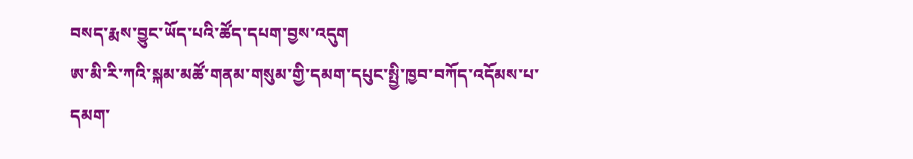བསད་རྨས་བྱུང་ཡོད་པའི་ཚོད་དཔག་བྱས་འདུག
ཨ་མི་རི་ཀའི་སྐམ་མཚོ་གནམ་གསུམ་གྱི་དམག་དཔུང་སྤྱི་ཁྱབ་བཀོད་འདོམས་པ་དམག་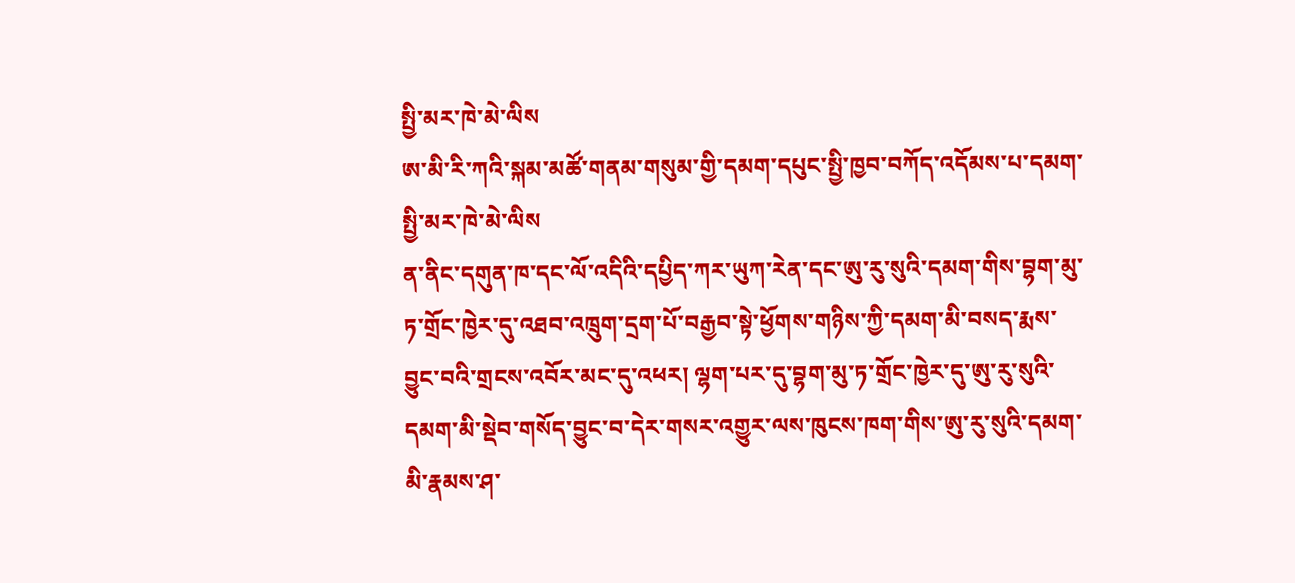སྤྱི་མར་ཁེ་མེ་ལིས
ཨ་མི་རི་ཀའི་སྐམ་མཚོ་གནམ་གསུམ་གྱི་དམག་དཔུང་སྤྱི་ཁྱབ་བཀོད་འདོམས་པ་དམག་སྤྱི་མར་ཁེ་མེ་ལིས
ན་ནིང་དགུན་ཁ་དང་ལོ་འདིའི་དཔྱིད་ཀར་ཡུཀ་རེན་དང་ཨུ་རུ་སུའི་དམག་གིས་བྷག་མུ་ཏ་གྲོང་ཁྱེར་དུ་འཐབ་འཁྲུག་དྲག་པོ་བརྒྱབ་སྟེ་ཕྱོགས་གཉིས་ཀྱི་དམག་མི་བསད་རྨས་བྱུང་བའི་གྲངས་འབོར་མང་དུ་འཕར། ལྷག་པར་དུ་བྷག་མུ་ཏ་གྲོང་ཁྱེར་དུ་ཨུ་རུ་སུའི་དམག་མི་སྡེབ་གསོད་བྱུང་བ་དེར་གསར་འགྱུར་ལས་ཁུངས་ཁག་གིས་ཨུ་རུ་སུའི་དམག་མི་རྣམས་ཤ་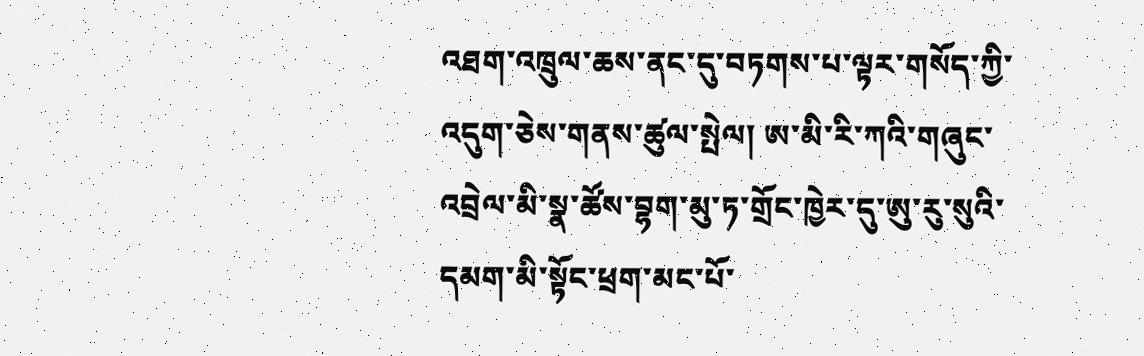འཐག་འཁྲུལ་ཆས་ནང་དུ་བཏགས་པ་ལྟར་གསོད་ཀྱི་འདུག་ཅེས་གནས་ཚུལ་སྤེལ། ཨ་མི་རི་ཀའི་གཞུང་འབྲེལ་མི་སྣ་ཚོས་བྷག་མུ་ཏ་གྲོང་ཁྱེར་དུ་ཨུ་རུ་སུའི་དམག་མི་སྟོང་ཕྲག་མང་པོ་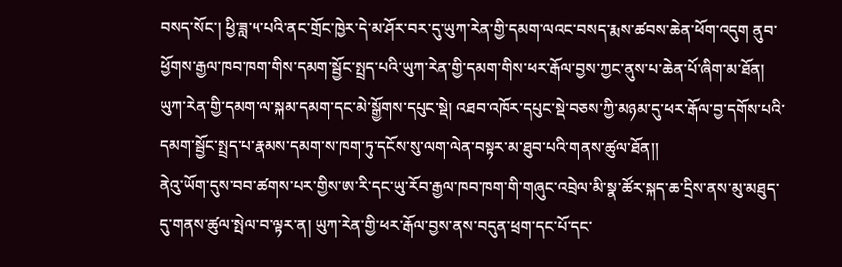བསད་སོང་། ཕྱི་ཟླ་༥་པའི་ནང་གྲོང་ཁྱེར་དེ་མ་ཤོར་བར་དུ་ཡུཀ་རེན་གྱི་དམག་ལའང་བསད་རྨས་ཚབས་ཆེན་ཕོག་འདུག ནུབ་ཕྱོགས་རྒྱལ་ཁབ་ཁག་གིས་དམག་སྦྱོང་སྤྲད་པའི་ཡུཀ་རེན་གྱི་དམག་གིས་ཕར་རྒོལ་བྱས་ཀྱང་ནུས་པ་ཆེན་པོ་ཞིག་མ་ཐོན། ཡུཀ་རེན་གྱི་དམག་ལ་སྐམ་དམག་དང་མེ་སྒྱོགས་དཔུང་སྡེ། འཐབ་འཁོར་དཔུང་སྡེ་བཅས་ཀྱི་མཉམ་དུ་ཕར་རྒོལ་བྱ་དགོས་པའི་དམག་སྦྱོང་སྤྲད་པ་རྣམས་དམག་ས་ཁག་ཏུ་དངོས་སུ་ལག་ལེན་བསྟར་མ་ཐུབ་པའི་གནས་ཚུལ་ཐོན།།
ནེའུ་ཡོག་དུས་བབ་ཚགས་པར་གྱིས་ཨ་རི་དང་ཡུ་རོབ་རྒྱལ་ཁབ་ཁག་གི་གཞུང་འབྲེལ་མི་སྣ་ཚོར་སྐད་ཆ་དྲིས་ནས་མུ་མཐུད་དུ་གནས་ཚུལ་སྤེལ་བ་ལྟར་ན། ཡུཀ་རེན་གྱི་ཕར་རྒོལ་བྱས་ནས་བདུན་ཕྲག་དང་པོ་དང་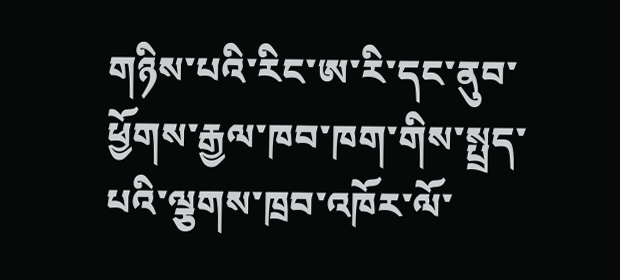གཉིས་པའི་རིང་ཨ་རི་དང་ནུབ་ཕྱོགས་རྒྱལ་ཁབ་ཁག་གིས་སྤྲད་པའི་ལྕགས་ཁྲབ་འཁོར་ལོ་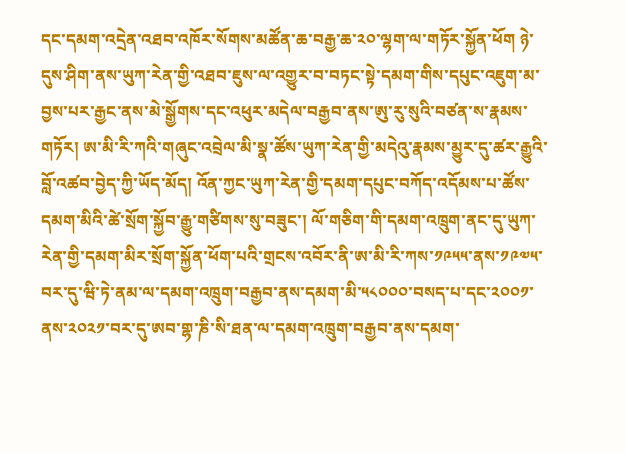དང་དམག་འདྲེན་འཐབ་འཁོར་སོགས་མཚོན་ཆ་བརྒྱ་ཆ་༢༠་ལྷག་ལ་གཏོར་སྐྱོན་ཕོག ཉེ་དུས་ཤིག་ནས་ཡུཀ་རེན་གྱི་འཐབ་ཇུས་ལ་འགྱུར་བ་བཏང་སྟེ་དམག་གིས་དཔུང་འཇུག་མ་བྱས་པར་རྒྱང་ནས་མེ་སྒྱོགས་དང་འཕུར་མདེལ་བརྒྱབ་ནས་ཨུ་རུ་སུའི་བཙན་ས་རྣམས་གཏོར། ཨ་མི་རི་ཀའི་གཞུང་འབྲེལ་མི་སྣ་ཚོས་ཡུཀ་རེན་གྱི་མདེའུ་རྣམས་མྱུར་དུ་ཚར་རྒྱུའི་བློ་འཚབ་བྱེད་ཀྱི་ཡོད་མོད། འོན་ཀྱང་ཡུཀ་རེན་གྱི་དམག་དཔུང་བཀོད་འདོམས་པ་ཚོས་དམག་མིའི་ཚེ་སྲོག་སྐྱོབ་རྒྱུ་གཙིགས་སུ་བཟུང་། ལོ་གཅིག་གི་དམག་འཁྲུག་ནང་དུ་ཡུཀ་རེན་གྱི་དམག་མིར་སྲོག་སྐྱོན་ཕོག་པའི་གྲངས་འབོར་ནི་ཨ་མི་རི་ཀས་༡༩༥༥་ནས་༡༩༧༥་བར་དུ་ཝི་ཏེ་ནམ་ལ་དམག་འཁྲུག་བརྒྱབ་ནས་དམག་མི་༥༨༠༠༠་བསད་པ་དང་༢༠༠༡་ནས་༢༠༢༡་བར་དུ་ཨབ་གྷ་ཎི་སི་ཐན་ལ་དམག་འཁྲུག་བརྒྱབ་ནས་དམག་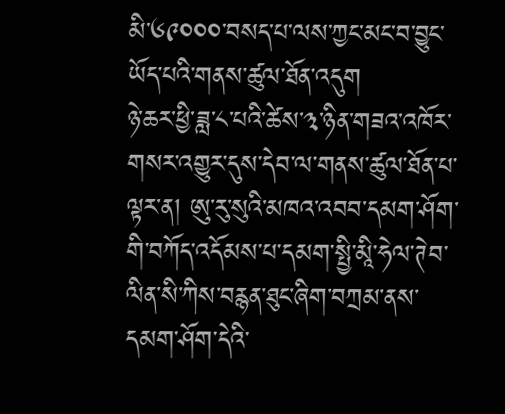མི་༦༩༠༠༠་བསད་པ་ལས་ཀྱང་མང་བ་བྱུང་ཡོད་པའི་གནས་ཚུལ་ཐོན་འདུག
ཉེ་ཆར་ཕྱི་ཟླ་༨་པའི་ཚེས་༣་ཉིན་གཟའ་འཁོར་གསར་འགྱུར་དུས་དེབ་ལ་གནས་ཚུལ་ཐོན་པ་ལྟར་ན། ཨུ་རུ་སུའི་མཁའ་འབབ་དམག་ཤོག་གི་བཀོད་འདོམས་པ་དམག་སྤྱི་མཱི་ཧེལ་ཊེབ་ལིན་སི་ཀིས་བརྙན་ཐུང་ཞིག་བཀྲམ་ནས་དམག་ཤོག་དེའི་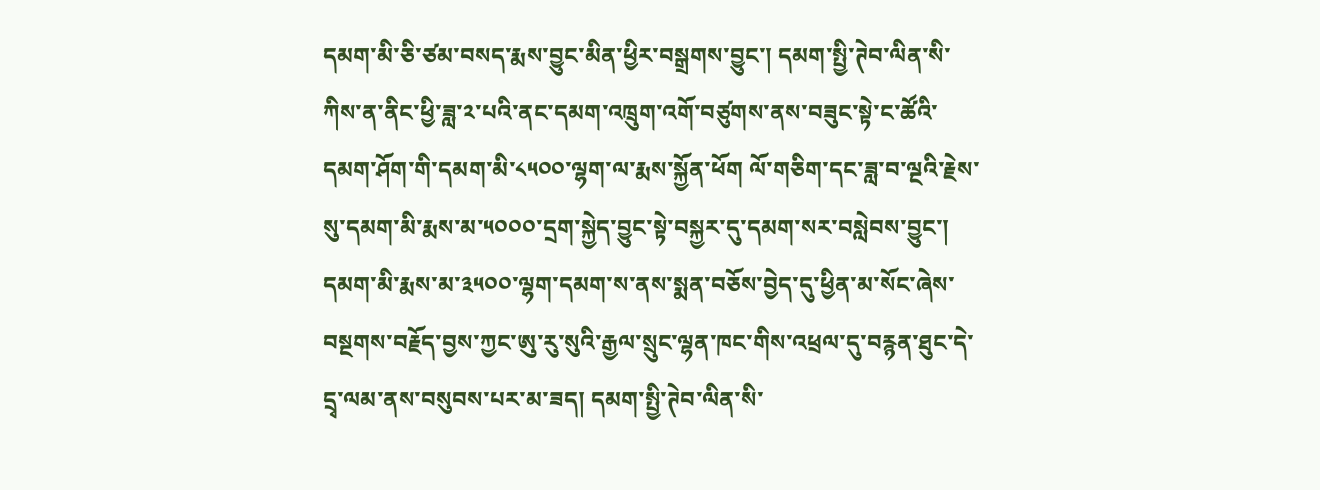དམག་མི་ཅི་ཙམ་བསད་རྨས་བྱུང་མིན་ཕྱིར་བསྒྲགས་བྱུང་། དམག་སྤྱི་ཊེབ་ལིན་སི་ཀིས་ན་ནིང་ཕྱི་ཟླ་༢་པའི་ནང་དམག་འཁྲུག་འགོ་བཙུགས་ནས་བཟུང་སྟེ་ང་ཚོའི་དམག་ཤོག་གི་དམག་མི་༨༥༠༠་ལྷག་ལ་རྨས་སྐྱོན་ཕོག ལོ་གཅིག་དང་ཟླ་བ་ལྔའི་རྗེས་སུ་དམག་མི་རྨས་མ་༥༠༠༠་དྲག་སྐྱེད་བྱུང་སྟེ་བསྐྱར་དུ་དམག་སར་བསླེབས་བྱུང་། དམག་མི་རྨས་མ་༣༥༠༠་ལྷག་དམག་ས་ནས་སྨན་བཅོས་བྱེད་དུ་ཕྱིན་མ་སོང་ཞེས་བསྔགས་བརྗོད་བྱས་ཀྱང་ཨུ་རུ་སུའི་རྒྱལ་སྲུང་ལྷན་ཁང་གིས་འཕྲལ་དུ་བརྙན་ཐུང་དེ་དྲྭ་ལམ་ནས་བསུབས་པར་མ་ཟད། དམག་སྤྱི་ཊེབ་ལིན་སི་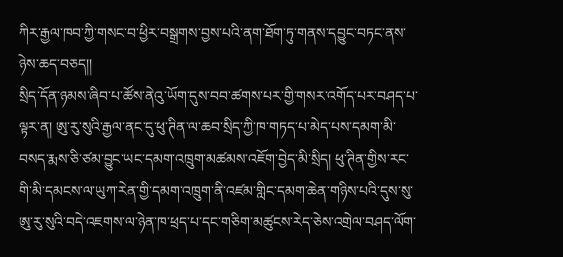ཀིར་རྒྱལ་ཁབ་ཀྱི་གསང་བ་ཕྱིར་བསྒྲགས་བྱས་པའི་ནག་ཐོག་ཏུ་གནས་དབྱུང་བཏང་ནས་ཉེས་ཆད་བཅད།།
སྲིད་དོན་ཉམས་ཞིབ་པ་ཚོས་ནེའུ་ཡོག་དུས་བབ་ཚགས་པར་གྱི་གསར་འགོད་པར་བཤད་པ་ལྟར་ན། ཨུ་རུ་སུའི་རྒྱལ་ནང་དུ་ཕུ་ཊིན་ལ་ཆབ་སྲིད་ཀྱི་ཁ་གཏད་པ་མེད་པས་དམག་མི་བསད་རྨས་ཅི་ཙམ་བྱུང་ཡང་དམག་འཁྲུག་མཚམས་འཇོག་བྱེད་མི་སྲིད། ཕུ་ཊིན་གྱིས་རང་གི་མི་དམངས་ལ་ཡུཀ་རེན་གྱི་དམག་འཁྲུག་ནི་འཛམ་གླིང་དམག་ཆེན་གཉིས་པའི་དུས་སུ་ཨུ་རུ་སུའི་བདེ་འཇགས་ལ་ཉེན་ཁ་ཕྲད་པ་དང་གཅིག་མཚུངས་རེད་ཅེས་འགྲེལ་བཤད་ལོག་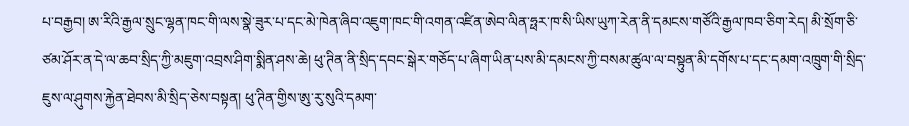པ་བརྒྱབ། ཨ་རིའི་རྒྱལ་སྲུང་ལྷན་ཁང་གི་ལས་སྣེ་ཟུར་པ་དང་མེ་ཁེན་ཞིབ་འཇུག་ཁང་གི་འགན་འཛིན་ཨེབ་ལིན་ཧྥར་ཁ་སི་ཡིས་ཡུཀ་རེན་ནི་དམངས་གཙོའི་རྒྱལ་ཁབ་ཅིག་རེད། མི་སྲོག་ཅི་ཙམ་ཤོར་ན་དེ་ལ་ཆབ་སྲིད་ཀྱི་མཇུག་འབྲས་ཤིག་སྨིན་ཤས་ཆེ། ཕུ་ཊིན་ནི་སྲིད་དབང་སྒེར་གཅོད་པ་ཞིག་ཡིན་པས་མི་དམངས་ཀྱི་བསམ་ཚུལ་ལ་བསྟུན་མི་དགོས་པ་དང་དམག་འཁྲུག་གི་སྲིད་ཇུས་ལ་ཤུགས་རྐྱེན་ཐེབས་མི་སྲིད་ཅེས་བསྟན། ཕུ་ཊིན་གྱིས་ཨུ་རུ་སུའི་དམག་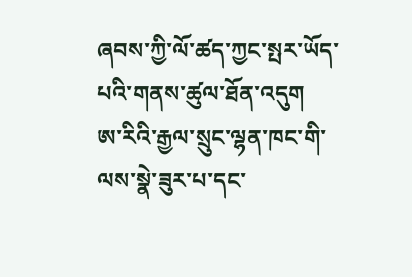ཞབས་ཀྱི་ལོ་ཚད་ཀྱང་སྤར་ཡོད་པའི་གནས་ཚུལ་ཐོན་འདུག
ཨ་རིའི་རྒྱལ་སྲུང་ལྷན་ཁང་གི་ལས་སྣེ་ཟུར་པ་དང་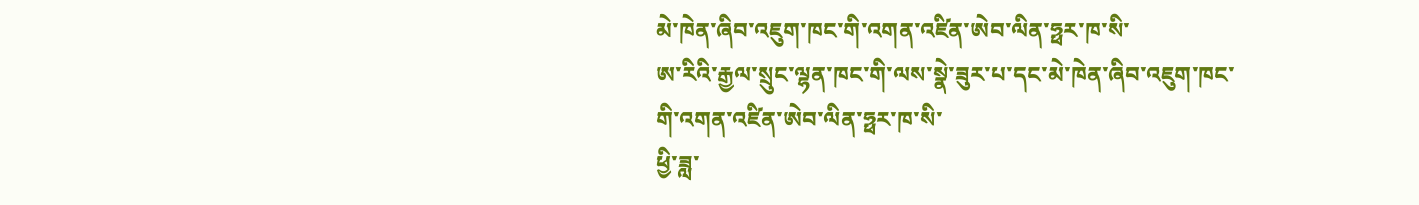མེ་ཁེན་ཞིབ་འཇུག་ཁང་གི་འགན་འཛིན་ཨེབ་ལིན་ཧྥར་ཁ་སི་
ཨ་རིའི་རྒྱལ་སྲུང་ལྷན་ཁང་གི་ལས་སྣེ་ཟུར་པ་དང་མེ་ཁེན་ཞིབ་འཇུག་ཁང་གི་འགན་འཛིན་ཨེབ་ལིན་ཧྥར་ཁ་སི་
ཕྱི་ཟླ་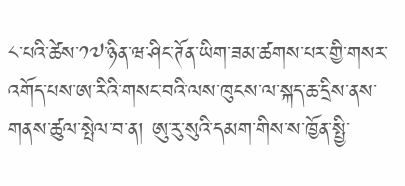༨་པའི་ཚེས་༡༧་ཉིན་ཝ་ཤིང་ཊོན་ཡིག་ཟམ་ཚགས་པར་གྱི་གསར་འགོད་པས་ཨ་རིའི་གསང་བའི་ལས་ཁུངས་ལ་སྐད་ཆ་དྲིས་ནས་གནས་ཚུལ་སྤེལ་བ་ན། ཨུ་རུ་སུའི་དམག་གིས་ས་ཁྱོན་སྤྱི་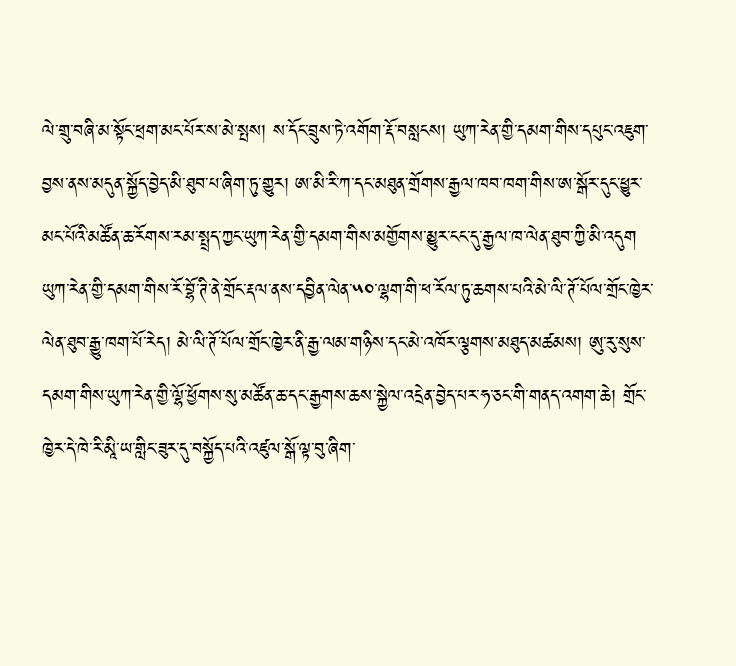ལེ་གྲུ་བཞི་མ་སྟོང་ཕྲག་མང་པོར་ས་མེ་སྤས། ས་དོང་བྲུས་ཏེ་འགོག་རྡོ་བསླངས། ཡུཀ་རེན་གྱི་དམག་གིས་དཔུང་འཇུག་བྱས་ནས་མདུན་སྐྱོད་བྱེད་མི་ཐུབ་པ་ཞིག་ཏུ་གྱུར། ཨ་མི་རི་ཀ་དང་མཐུན་གྲོགས་རྒྱལ་ཁབ་ཁག་གིས་ཨ་སྒོར་དུང་ཕྱུར་མང་པོའི་མཚོན་ཆ་རོགས་རམ་སྤྲད་ཀྱང་ཡུཀ་རེན་གྱི་དམག་གིས་མགྱོགས་མྱུར་ངང་དུ་རྒྱལ་ཁ་ལེན་ཐུབ་ཀྱི་མི་འདུག ཡུཀ་རེན་གྱི་དམག་གིས་རོ་བྷོ་ཊི་ནེ་གྲོང་རྡལ་ནས་དབྱིན་ལེན་༥༠་ལྷག་གི་ཕ་རོལ་ཏུ་ཆགས་པའི་མེ་ལི་ཊོ་པོལ་གྲོང་ཁྱེར་ལེན་ཐུབ་རྒྱུ་ཁག་པོ་རེད། མེ་ལི་ཊོ་པོལ་གྲོང་ཁྱེར་ནི་རྒྱ་ལམ་གཉིས་དང་མེ་འཁོར་ལྕགས་མཐུད་མཚམས། ཨུ་རུ་སུས་དམག་གིས་ཡུཀ་རེན་གྱི་ལྷོ་ཕྱོགས་སུ་མཚོན་ཆ་དང་རྒྱགས་ཆས་སྐྱེལ་འདྲེན་བྱེད་པར་ཧ་ཅང་གི་གནད་འགག་ཆེ། གྲོང་ཁྱེར་དེ་ཁེ་རི་མཱི་ཡ་གླིང་ཟུར་དུ་བསྐྱོད་པའི་འཛུལ་སྒོ་ལྟ་བུ་ཞིག་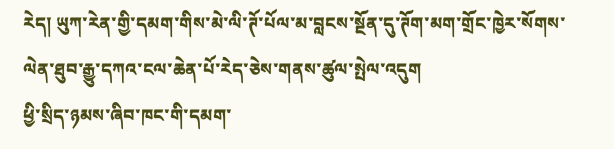རེད། ཡུཀ་རེན་གྱི་དམག་གིས་མེ་ལི་ཊོ་པོལ་མ་བླངས་སྔོན་དུ་ཊོག་མག་གྲོང་ཁྱེར་སོགས་ལེན་ཐུབ་རྒྱུ་དཀའ་ངལ་ཆེན་པོ་རེད་ཅེས་གནས་ཚུལ་སྤེལ་འདུག
ཕྱི་སྲིད་ཉམས་ཞིབ་ཁང་གི་དམག་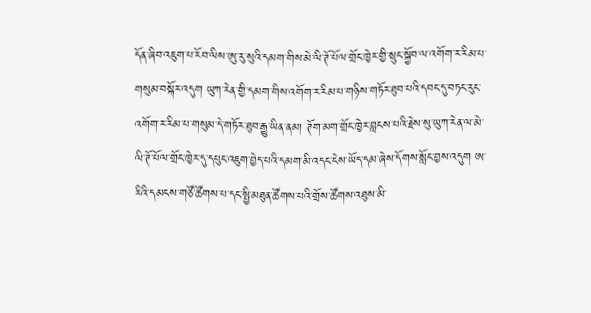དོན་ཞིབ་འཇུག་པ་རོབ་ལིས་ཨུ་རུ་སུའི་དམག་གིས་མེ་ལི་ཊོ་པོལ་གྲོང་ཁྱེར་གྱི་སྲུང་སྐྱོབ་ལ་འགོག་ར་རིམ་པ་གསུམ་བསྐོར་འདུག ཡུཀ་རེན་གྱི་དམག་གིས་འགོག་ར་རིམ་པ་གཉིས་གཏོར་ཐུབ་པའི་དབང་དུ་བཏང་རུང་འགོག་ར་རིམ་པ་གསུམ་དེ་གཏོར་ཐུབ་རྒྱུ་ཡིན་ནམ། ཊོག་མག་གྲོང་ཁྱེར་བླངས་པའི་རྗེས་སུ་ཡུཀ་རེན་ལ་མེ་ལི་ཊོ་པོལ་གྲོང་ཁྱེར་དུ་དཔུང་འཇུག་བྱེད་པའི་དམག་མི་འདང་ངེས་ཡོད་དམ་ཞེས་དོགས་སློང་བྱས་འདུག ཨ་རིའི་དམངས་གཙོ་ཚོགས་པ་དང་སྤྱི་མཐུན་ཚོགས་པའི་གྲོས་ཚོགས་འཐུས་མི་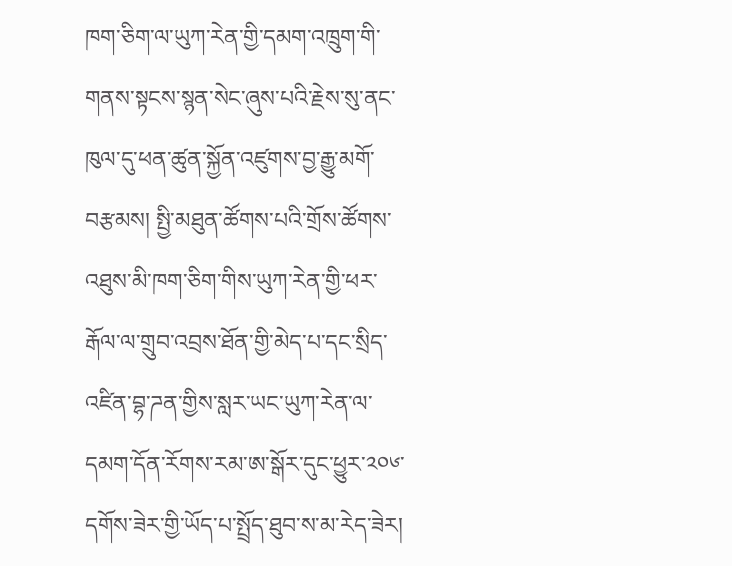ཁག་ཅིག་ལ་ཡུཀ་རེན་གྱི་དམག་འཁྲུག་གི་གནས་སྟངས་སྙན་སེང་ཞུས་པའི་རྗེས་སུ་ནང་ཁུལ་དུ་ཕན་ཚུན་སྐྱོན་འཛུགས་བྱ་རྒྱུ་མགོ་བརྩམས། སྤྱི་མཐུན་ཚོགས་པའི་གྲོས་ཚོགས་འཐུས་མི་ཁག་ཅིག་གིས་ཡུཀ་རེན་གྱི་ཕར་རྒོལ་ལ་གྲུབ་འབྲས་ཐོན་གྱི་མེད་པ་དང་སྲིད་འཛིན་བྷ་ཌན་གྱིས་སླར་ཡང་ཡུཀ་རེན་ལ་དམག་དོན་རོགས་རམ་ཨ་སྒོར་དུང་ཕྱུར་༢༠༦་དགོས་ཟེར་གྱི་ཡོད་པ་སྤྲོད་ཐུབ་ས་མ་རེད་ཟེར།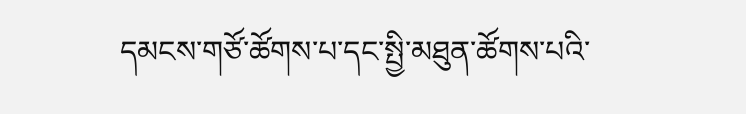དམངས་གཙོ་ཚོགས་པ་དང་སྤྱི་མཐུན་ཚོགས་པའི་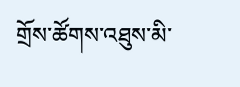གྲོས་ཚོགས་འཐུས་མི་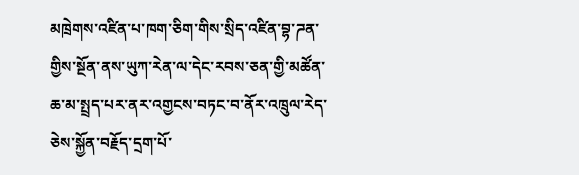མཁྲེགས་འཛིན་པ་ཁག་ཅིག་གིས་སྲིད་འཛིན་བྷ་ཌན་གྱིས་སྔོན་ནས་ཡུཀ་རེན་ལ་དེང་རབས་ཅན་གྱི་མཚོན་ཆ་མ་སྤྲད་པར་ནར་འགྱངས་བཏང་བ་ནོར་འཁྲུལ་རེད་ཅེས་སྐྱོན་བརྗོད་དྲག་པོ་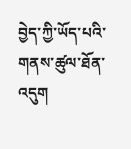བྱེད་ཀྱི་ཡོད་པའི་གནས་ཚུལ་ཐོན་འདུག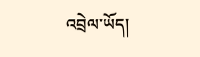འབྲེལ་ཡོད།